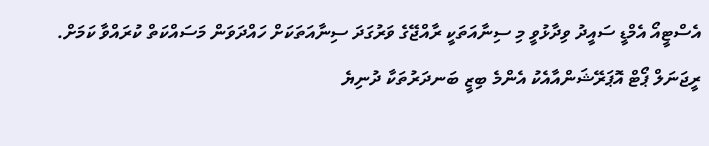އެސްޓީއޯ އެމްޑީ ސައީދު ވިދާޅުވީ މި ސިނާއަތަކީ ރާއްޖޭގެ ވަރުގަދަ ސިނާއަތަކަށް ހައްދަވަން މަސައްކަތް ކުރައްވާ ކަމަށް. ރީޖަނަލް ޕޯޓް އޮޕަރޭޝަންއާއެކު އެންމެ ބިޒީ ބަނދަރުތަކާ ދުނިޔެ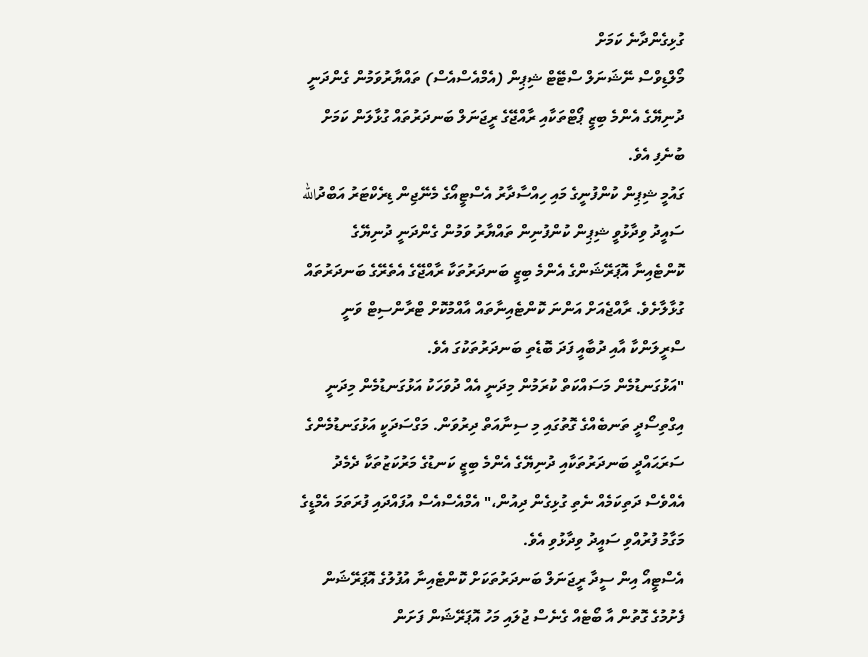ގުޅިގެންދާނެ ކަމަށް
މޯލްޑިވްސް ނޭޝަނަލް ސްޓޭޓް ޝިޕިން (އެމްއެސްއެސް) ތައްޔާރުވަމުން ގެންދަނީ ދުނިޔޭގެ އެންމެ ބިޒީ ޕޯޓްތަކާއި ރާއްޖޭގެ ރީޖަނަލް ބަނދަރުތައް ގުޅާލަން ކަމަށް ބުނެފި އެވެ.
ގައުމީ ޝިޕިން ކުންފުނީގެ މައި ހިއްސާދާރު އެސްޓީއޯގެ މެނޭޖިން ޑިރެކްޓަރު އަބްދުالله ސައީދު ވިދާޅުވީ ޝިޕިން ކުންފުނިން ތައްޔާރު ވަމުން ގެންދަނީ ދުނިޔޭގެ ކޮންޓެއިނާ އޮޕަރޭޝަންގެ އެންމެ ބިޒީ ބަނދަރުތަކާ ރާއްޖޭގެ އެތެރޭގެ ބަނދަރުތައް ގުޅާލާށެވެ. ރާއްޖެއަށް އަންނަ ކޮންޓެއިނާތައް އާއްމުކޮށް ޓްރާންސިޓް ވަނީ ސްރީލަންކާ އާއި ދުބާއީ ފަދަ ބޮޑެތި ބަނދަރުތަކުގަ އެވެ.
"އަޅުގަނޑުމެން މަސައްކަތް ކުރަމުން މިދަނީ އެއް ދުވަހަކު އަޅުގަނޑުމެން މިދަނީ އިގްތިސޯދީ ތަނބެއްގެ ގޮތުގައި މި ސިނާއަތް ދިރުވަން. މަގްސަދަކީ އަޅުގަނޑުމެންގެ ސަރަޙައްދީ ބަނދަރުތަކާއި ދުނިޔޭގެ އެންމެ ބިޒީ ކަނޑުގެ މަރުކަޒުތަކާ ދެމެދު އެއްވެސް ދަތިކަމެއް ނެތި ގުޅިގެން ދިއުން،" އެމްއެސްއެސް އުފައްދައި ފުރަތަމަ އެމްޑީގެ މަގާމު ފުރުއްވި ސައީދު ވިދާޅުވި އެވެ.
އެސްޓީއޯ އިން ސީދާ ރީޖަނަލް ބަނދަރުތަކަށް ކޮންޓެއިނާ އުފުލުގެ އޮޕަރޭޝަން ފެށުމުގެ ގޮތުން އާ ބޯޓެއް ގެނެސް ޖުލައި މަހު އޮޕަރޭޝަން ފަށަން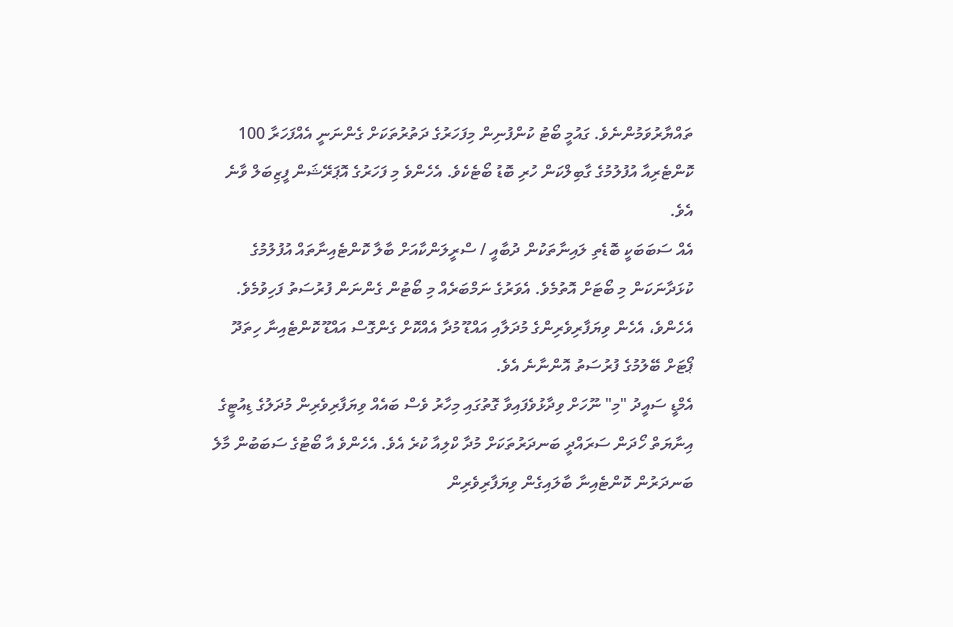ތައްޔާރުވަމުންނެވެ. ގައުމީ ބޯޓު ކުންފުނިން މިފަހަރުގެ ދަތުރުތަކަށް ގެންނަނީ އެއްފަހަރާ 100 ކޮންޓެރިއާ އުފުލުމުގެ ގާބިލްކަން ހުރި ބޮޑު ބޯޓެކެވެ. އެހެންވެ މި ފަހަރުގެ އޮޕަރޭޝަން ފީޒިބަލް ވާނެ އެވެ.
އެއް ސަބަބަކީ ބޮޑެތި ލައިނާތަކުން ދުބާއީ / ސްރީލަންކާއަށް ބާލާ ކޮންޓެއިނާތައް އުފުލުމުގެ ކުޅަދާނަކަން މި ބޯޓަށް އޮތުމެވެ. އެވަރުގެ ނަމްބަރެއް މި ބޯޓުން ގެންނަން ފުރުސަތު ފަހިވުމެވެ. އެހެންވެ، އެހެން ވިޔަފާރިވެރިންގެ މުދަލާއި އައްޑޫ މުދާ އެއްކޮށް ގެންގޮސް އައްޑޫ ކޮންޓެއިނާ ހިތަދޫ ޕޯޓަށް ބޭލުމުގެ ފުރުސަތު އޮންނާނެ އެވެ.
އެމްޑީ ސައީދު "މި" ނޫހަށް ވިދާޅުވެފައިވާ ގޮތުގައި މިހާރު ވެސް ބައެއް ވިޔަފާރިވެރިން މުދަލުގެ ޑިއުޓީގެ އިނާޔަތް ހޯދަން ސަރައްދީ ބަނދަރުތަކަށް މުދާ ކްލިއާ ކުރެ އެވެ. އެހެންވެ އާ ބޯޓުގެ ސަބަބުން މާލެ ބަނދަރުން ކޮންޓެއިނާ ބާލައިގެން ވިޔަފާރިވެރިން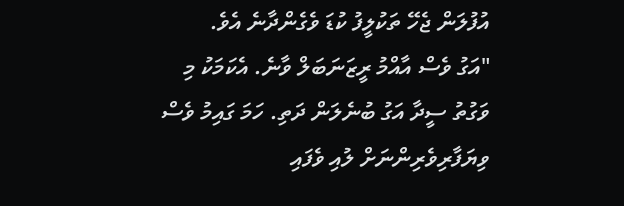އުފުލަން ޖެހޭ ތަކުލީފު ކުޑަ ވެގެންދާނެ އެވެ.
"އަގު ވެސް އާއްމު ރީޒަނަބަލް ވާނެ. އެކަމަކު މި ވަގުތު ސީދާ އަގު ބުނެލަން ދަތި. ހަމަ ގައިމު ވެސް ވިޔަފާރިވެރިންނަށް ލުއި ވެފައި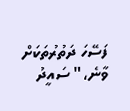ފަސޭހަ ދަތުރުތަކަށް ވާނެ،" ސައީދު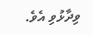ވިދާޅުވި އެވެ.